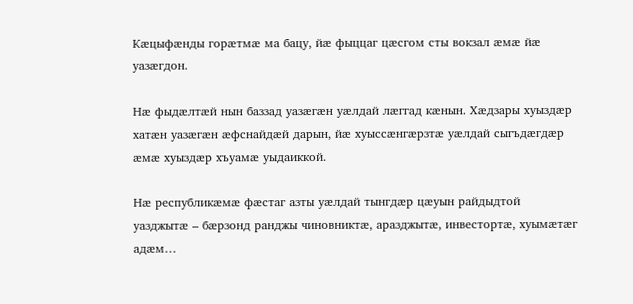Кæцыфæнды горæтмæ ма бацу, йæ фыццаг цæсгом сты вокзал æмæ йæ уазæгдон.

Нæ фыдæлтæй нын баззад уазæгæн уæлдай лæггад кæнын. Хæдзары хуыздæр хатæн уазæгæн æфснайдæй дарын, йæ хуыссæнгæрзтæ уæлдай сыгъдæгдæр æмæ хуыздæр хъуамæ уыдаиккой.

Нæ республикæмæ фæстаг азты уæлдай тынгдæр цæуын райдыдтой уазджытæ – бæрзонд ранджы чиновниктæ, аразджытæ, инвестортæ, хуымæтæг адæм…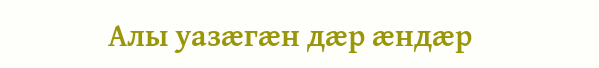Алы уазæгæн дæр æндæр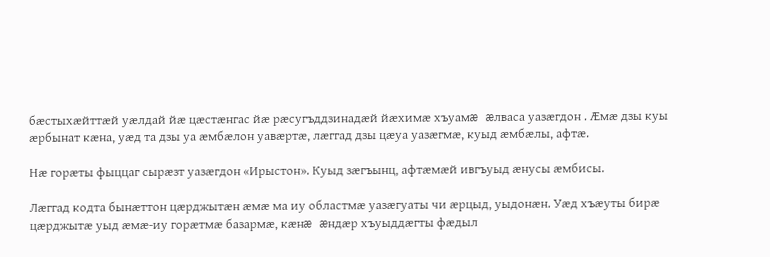бæстыхæйттæй уæлдай йæ цæстæнгас йæ рæсугъддзинадæй йæхимæ хъуамæ æлваса уазæгдон . Æмæ дзы куы æрбынат кæна, уæд та дзы уа æмбæлон уавæртæ, лæггад дзы цæуа уазæгмæ, куыд æмбæлы, афтæ.

Нæ горæты фыццаг сырæзт уазæгдон «Ирыстон». Куыд зæгъынц, афтæмæй ивгъуыд æнусы æмбисы.

Лæггад кодта бынæттон цæрджытæн æмæ ма иу областмæ уазæгуаты чи æрцыд, уыдонæн. Уæд хъæуты бирæ цæрджытæ уыд æмæ-иу горæтмæ базармæ, кæнæ æндæр хъуыддæгты фæдыл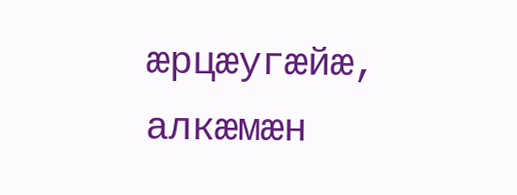æрцæугæйæ, алкæмæн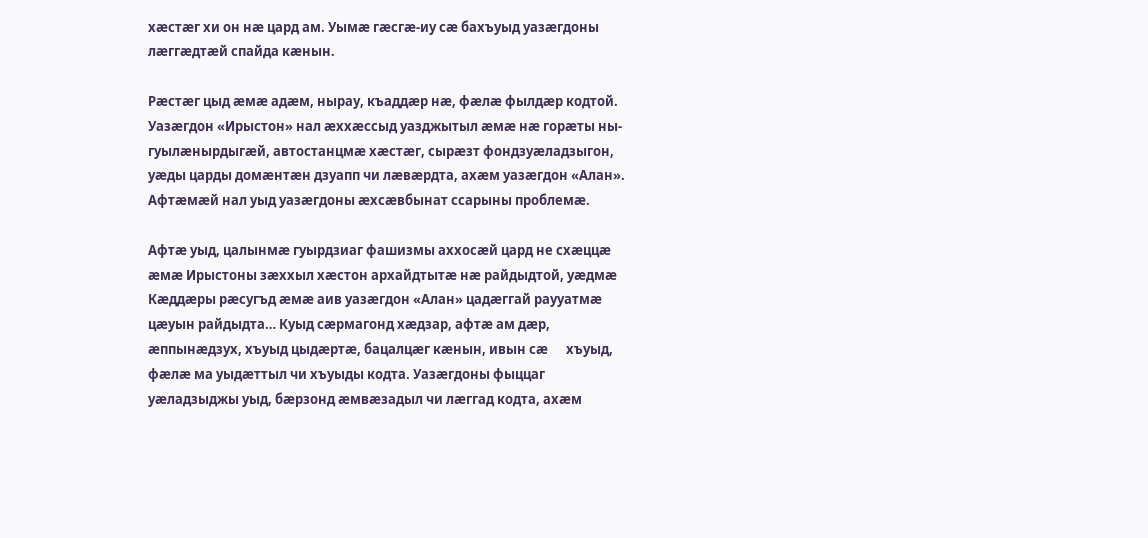хæстæг хи он нæ цард ам. Уымæ гæсгæ-иу сæ бахъуыд уазæгдоны лæггæдтæй спайда кæнын.

Рæстæг цыд æмæ адæм, нырау, къаддæр нæ, фæлæ фылдæр кодтой. Уазæгдон «Ирыстон» нал æххæссыд уазджытыл æмæ нæ горæты ны-гуылæнырдыгæй, автостанцмæ хæстæг, сырæзт фондзуæладзыгон, уæды царды домæнтæн дзуапп чи лæвæрдта, ахæм уазæгдон «Алан». Афтæмæй нал уыд уазæгдоны æхсæвбынат ссарыны проблемæ.

Афтæ уыд, цалынмæ гуырдзиаг фашизмы аххосæй цард не схæццæ æмæ Ирыстоны зæххыл хæстон архайдтытæ нæ райдыдтой, уæдмæ Кæддæры рæсугъд æмæ аив уазæгдон «Алан» цадæггай раууатмæ цæуын райдыдта… Куыд сæрмагонд хæдзар, афтæ ам дæр, æппынæдзух, хъуыд цыдæртæ, бацалцæг кæнын, ивын сæ      хъуыд, фæлæ ма уыдæттыл чи хъуыды кодта. Уазæгдоны фыццаг уæладзыджы уыд, бæрзонд æмвæзадыл чи лæггад кодта, ахæм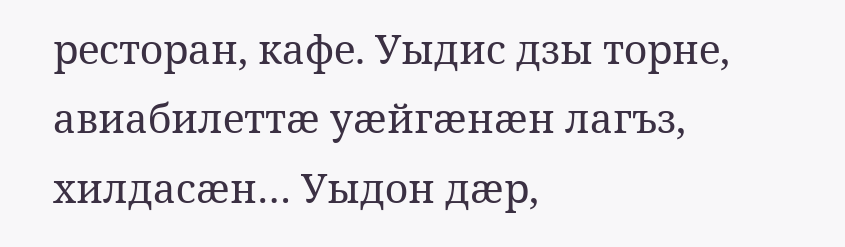ресторан, кафе. Уыдис дзы торне, авиабилеттæ уæйгæнæн лагъз, хилдасæн… Уыдон дæр,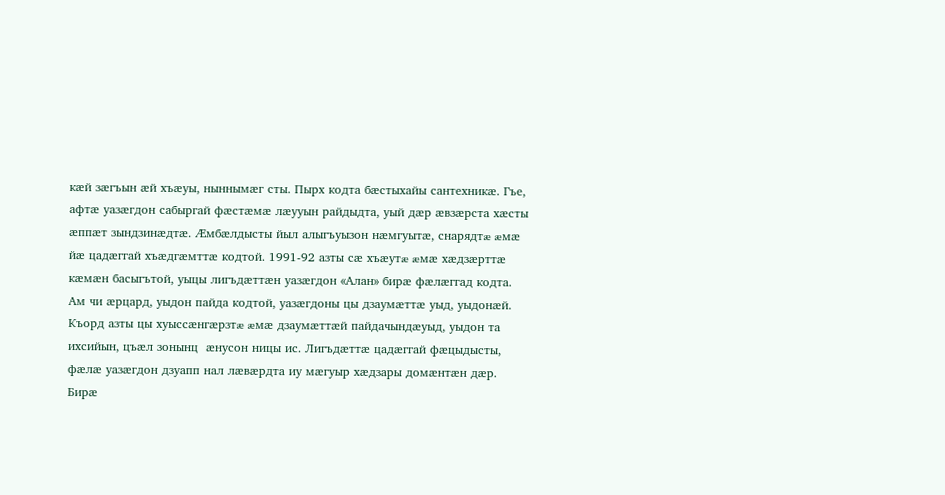кæй зæгъын æй хъæуы, ныннымæг сты. Пырх кодта бæстыхайы сантехникæ. Гъе, афтæ уазæгдон сабыргай фæстæмæ лæууын райдыдта, уый дæр æвзæрста хæсты æппæт зындзинæдтæ. Æмбæлдысты йыл алыгъуызон нæмгуытæ, снарядтæ æмæ йæ цадæггай хъæдгæмттæ кодтой. 1991-92 азты сæ хъæутæ æмæ хæдзæрттæ кæмæн басыгътой, уыцы лигъдæттæн уазæгдон «Алан» бирæ фæлæггад кодта. Ам чи æрцард, уыдон пайда кодтой, уазæгдоны цы дзаумæттæ уыд, уыдонæй. Къорд азты цы хуыссæнгæрзтæ æмæ дзаумæттæй пайдачындæуыд, уыдон та ихсийын, цъæл зонынц  æнусон ницы ис. Лигъдæттæ цадæггай фæцыдысты, фæлæ уазæгдон дзуапп нал лæвæрдта иу мæгуыр хæдзары домæнтæн дæр. Бирæ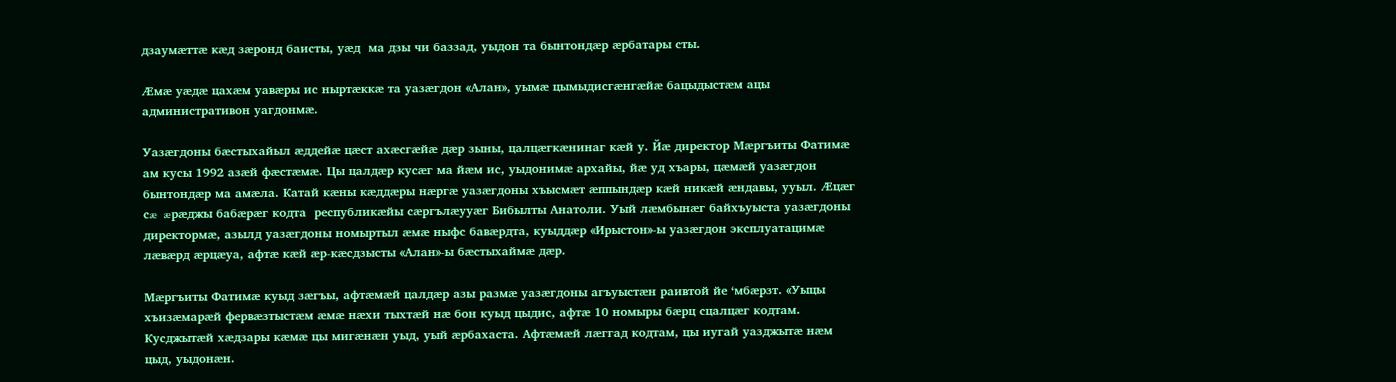дзаумæттæ кæд зæронд баисты, уæд  ма дзы чи баззад, уыдон та бынтондæр æрбатары сты.

Æмæ уæдæ цахæм уавæры ис ныртæккæ та уазæгдон «Алан», уымæ цымыдисгæнгæйæ бацыдыстæм ацы административон уагдонмæ.

Уазæгдоны бæстыхайыл æддейæ цæст ахæсгæйæ дæр зыны, цалцæгкæнинаг кæй у. Йæ директор Мæргъиты Фатимæ ам кусы 1992 азæй фæстæмæ. Цы цалдæр кусæг ма йæм ис, уыдонимæ архайы, йæ уд хъары, цæмæй уазæгдон бынтондæр ма амæла. Катай кæны кæддæры нæргæ уазæгдоны хъысмæт æппындæр кæй никæй æндавы, ууыл. Æцæг сæ  æрæджы бабæрæг кодта  республикæйы сæргълæууæг Бибылты Анатоли. Уый лæмбынæг байхъуыста уазæгдоны директормæ, азылд уазæгдоны номыртыл æмæ ныфс бавæрдта, куыддæр «Ирыстон»-ы уазæгдон эксплуатацимæ лæвæрд æрцæуа, афтæ кæй æр-кæсдзысты «Алан»-ы бæстыхаймæ дæр.

Мæргъиты Фатимæ куыд зæгъы, афтæмæй цалдæр азы размæ уазæгдоны агъуыстæн раивтой йе ‘мбæрзт. «Уыцы хъизæмарæй фервæзтыстæм æмæ нæхи тыхтæй нæ бон куыд цыдис, афтæ 10 номыры бæрц сцалцæг кодтам. Кусджытæй хæдзары кæмæ цы мигæнæн уыд, уый æрбахаста. Афтæмæй лæггад кодтам, цы иугай уазджытæ нæм цыд, уыдонæн.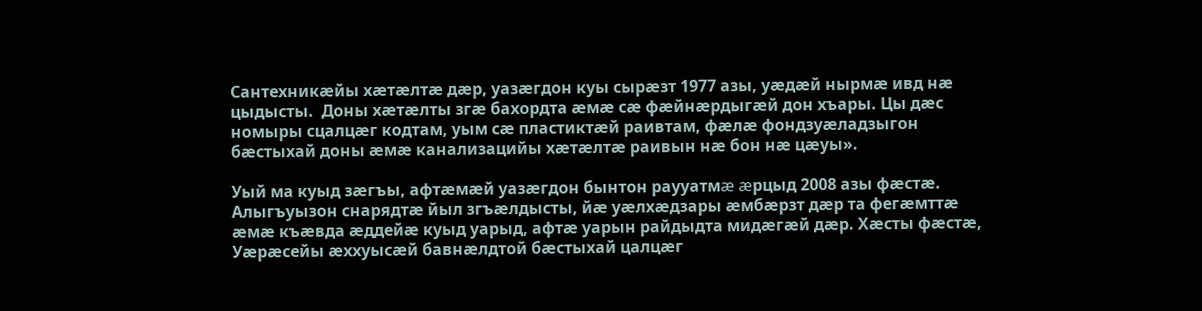Сантехникæйы хæтæлтæ дæр, уазæгдон куы сырæзт 1977 азы, уæдæй нырмæ ивд нæ цыдысты.  Доны хæтæлты згæ бахордта æмæ сæ фæйнæрдыгæй дон хъары. Цы дæс номыры сцалцæг кодтам, уым сæ пластиктæй раивтам, фæлæ фондзуæладзыгон бæстыхай доны æмæ канализацийы хæтæлтæ раивын нæ бон нæ цæуы».

Уый ма куыд зæгъы, афтæмæй уазæгдон бынтон раууатмæ æрцыд 2008 азы фæстæ. Алыгъуызон снарядтæ йыл згъæлдысты, йæ уæлхæдзары æмбæрзт дæр та фегæмттæ æмæ къæвда æддейæ куыд уарыд, афтæ уарын райдыдта мидæгæй дæр. Хæсты фæстæ, Уæрæсейы æххуысæй бавнæлдтой бæстыхай цалцæг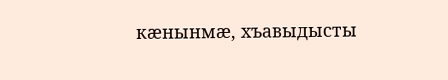кæнынмæ, хъавыдысты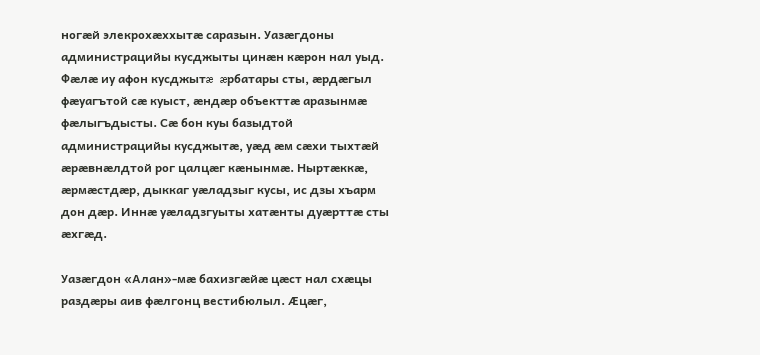ногæй элекрохæххытæ саразын. Уазæгдоны администрацийы кусджыты цинæн кæрон нал уыд. Фæлæ иу афон кусджытæ æрбатары сты, æрдæгыл фæуагътой сæ куыст, æндæр объекттæ аразынмæ фæлыгъдысты. Сæ бон куы базыдтой администрацийы кусджытæ, уæд æм сæхи тыхтæй æрæвнæлдтой рог цалцæг кæнынмæ. Ныртæккæ, æрмæстдæр, дыккаг уæладзыг кусы, ис дзы хъарм дон дæр. Иннæ уæладзгуыты хатæнты дуæрттæ сты æхгæд.

Уазæгдон «Алан»-мæ бахизгæйæ цæст нал схæцы раздæры аив фæлгонц вестибюлыл. Æцæг,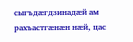сыгъдæгдзинадæй ам рахъастгæнæн нæй, цас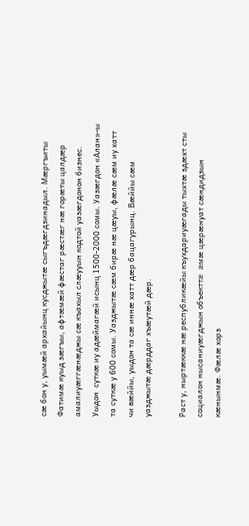сæ бон у, уымæй архайынц кусджытæ сыгъдæгдзинадыл. Мæргъиты Фатимæ куыд зæгъы, афтæмæй фæстаг рæстæг нæ горæты цалдæр амалиуæггæнæджы сæ къахыл слæууын кодтой уазæгдонон бизнес. Уыдон  суткæ иу адæймагæй исынц 1500-2000 сомы. Уазæгдон «Алан»-ы та суткæ у 600 сомы. Уазджытæ сæм бирæ нæ цæуы, фæлæ сæм иу хатт чи вæййы, уыдон та сæ иннæ хатт дæр бацагурынц. Вæййы сæм уазджытæ дæрддаг хъæутæй дæр.

Раст у, ныртæккæ нæ республикæйы къухдариуæгады тыхтæ здæхт сты социалон нысаниуæгджын объекттæ æмæ цæрæнуат сæндидзын кæнынмæ. Фæлæ хорз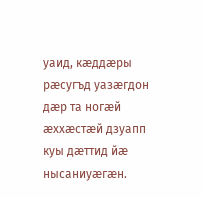уаид, кæддæры рæсугъд уазæгдон дæр та ногæй æххæстæй дзуапп куы дæттид йæ нысаниуæгæн.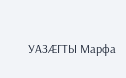УАЗÆГТЫ Марфа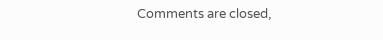Comments are closed,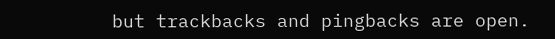but trackbacks and pingbacks are open.